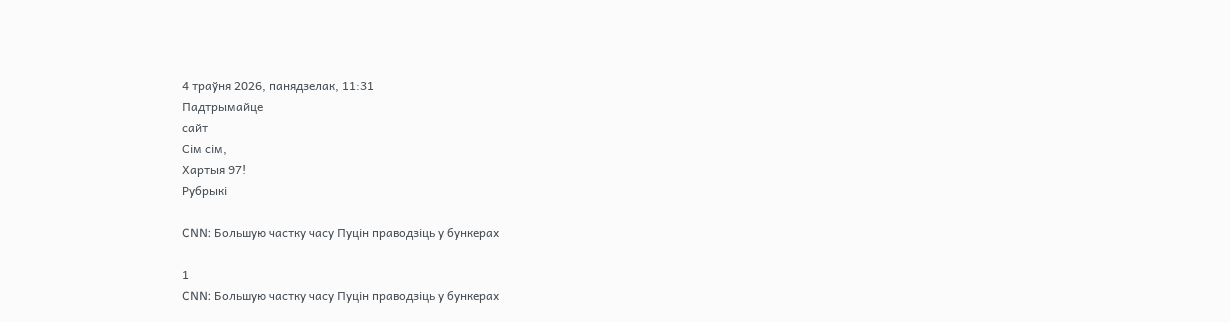4 траўня 2026, панядзелак, 11:31
Падтрымайце
сайт
Сім сім,
Хартыя 97!
Рубрыкі

CNN: Большую частку часу Пуцін праводзіць у бункерах

1
CNN: Большую частку часу Пуцін праводзіць у бункерах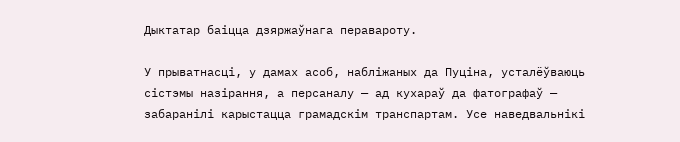Дыктатар баіцца дзяржаўнага перавароту.

У прыватнасці, у дамах асоб, набліжаных да Пуціна, усталёўваюць сістэмы назірання, а персаналу — ад кухараў да фатографаў — забаранілі карыстацца грамадскім транспартам. Усе наведвальнікі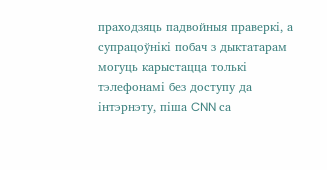праходзяць падвойныя праверкі, а супрацоўнікі побач з дыктатарам могуць карыстацца толькі тэлефонамі без доступу да інтэрнэту, піша CNN са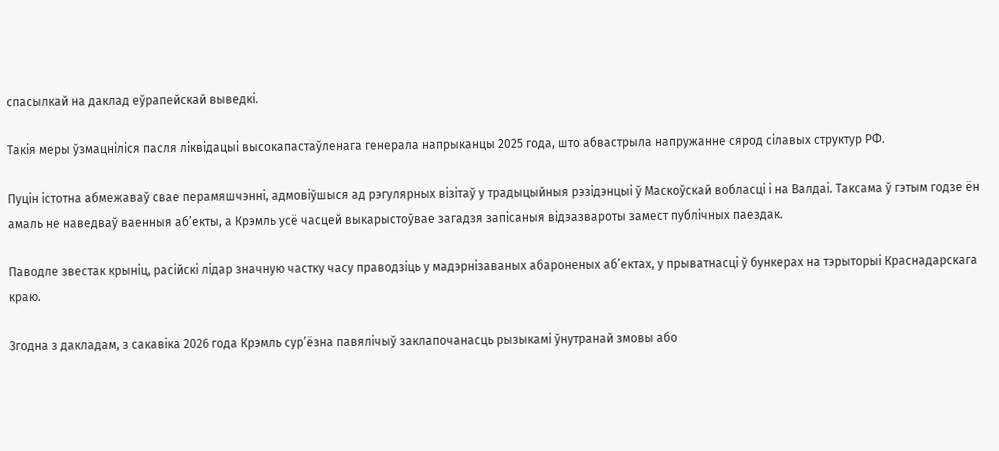спасылкай на даклад еўрапейскай выведкі.

Такія меры ўзмацніліся пасля ліквідацыі высокапастаўленага генерала напрыканцы 2025 года, што абвастрыла напружанне сярод сілавых структур РФ.

Пуцін істотна абмежаваў свае перамяшчэнні, адмовіўшыся ад рэгулярных візітаў у традыцыйныя рэзідэнцыі ў Маскоўскай вобласці і на Валдаі. Таксама ў гэтым годзе ён амаль не наведваў ваенныя аб’екты, а Крэмль усё часцей выкарыстоўвае загадзя запісаныя відэазвароты замест публічных паездак.

Паводле звестак крыніц, расійскі лідар значную частку часу праводзіць у мадэрнізаваных абароненых аб’ектах, у прыватнасці ў бункерах на тэрыторыі Краснадарскага краю.

Згодна з дакладам, з сакавіка 2026 года Крэмль сур’ёзна павялічыў заклапочанасць рызыкамі ўнутранай змовы або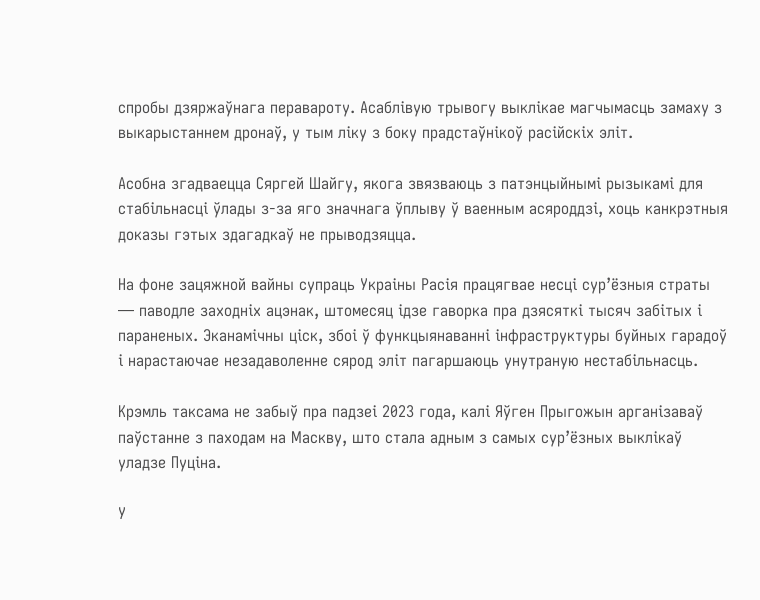спробы дзяржаўнага перавароту. Асаблівую трывогу выклікае магчымасць замаху з выкарыстаннем дронаў, у тым ліку з боку прадстаўнікоў расійскіх эліт.

Асобна згадваецца Сяргей Шайгу, якога звязваюць з патэнцыйнымі рызыкамі для стабільнасці ўлады з-за яго значнага ўплыву ў ваенным асяроддзі, хоць канкрэтныя доказы гэтых здагадкаў не прыводзяцца.

На фоне зацяжной вайны супраць Украіны Расія працягвае несці сур’ёзныя страты — паводле заходніх ацэнак, штомесяц ідзе гаворка пра дзясяткі тысяч забітых і параненых. Эканамічны ціск, збоі ў функцыянаванні інфраструктуры буйных гарадоў і нарастаючае незадаволенне сярод эліт пагаршаюць унутраную нестабільнасць.

Крэмль таксама не забыў пра падзеі 2023 года, калі Яўген Прыгожын арганізаваў паўстанне з паходам на Маскву, што стала адным з самых сур’ёзных выклікаў уладзе Пуціна.

У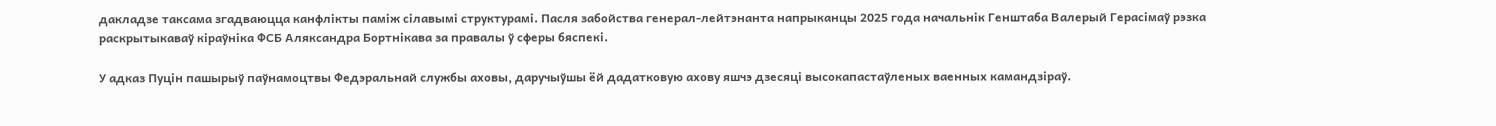дакладзе таксама згадваюцца канфлікты паміж сілавымі структурамі. Пасля забойства генерал-лейтэнанта напрыканцы 2025 года начальнік Генштаба Валерый Герасімаў рэзка раскрытыкаваў кіраўніка ФСБ Аляксандра Бортнікава за правалы ў сферы бяспекі.

У адказ Пуцін пашырыў паўнамоцтвы Федэральнай службы аховы, даручыўшы ёй дадатковую ахову яшчэ дзесяці высокапастаўленых ваенных камандзіраў.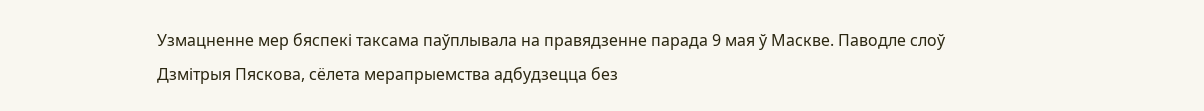Узмацненне мер бяспекі таксама паўплывала на правядзенне парада 9 мая ў Маскве. Паводле слоў Дзмітрыя Пяскова, сёлета мерапрыемства адбудзецца без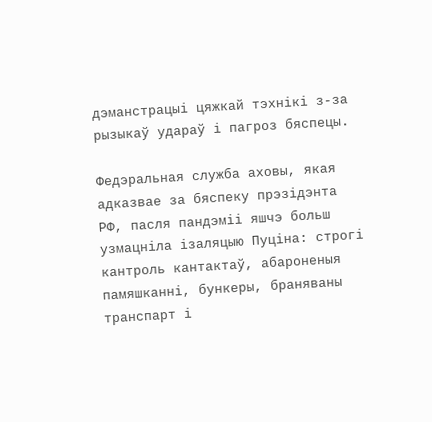дэманстрацыі цяжкай тэхнікі з-за рызыкаў удараў і пагроз бяспецы.

Федэральная служба аховы, якая адказвае за бяспеку прэзідэнта РФ, пасля пандэміі яшчэ больш узмацніла ізаляцыю Пуціна: строгі кантроль кантактаў, абароненыя памяшканні, бункеры, браняваны транспарт і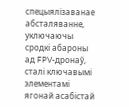спецыялізаванае абсталяванне, уключаючы сродкі абароны ад FPV-дронаў, сталі ключавымі элементамі ягонай асабістай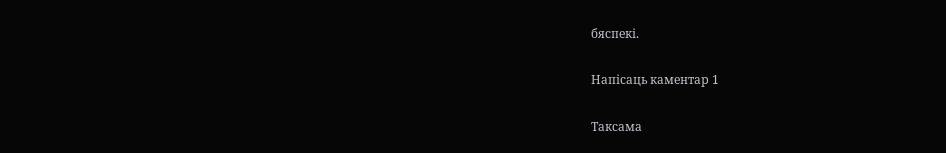бяспекі.

Напісаць каментар 1

Таксама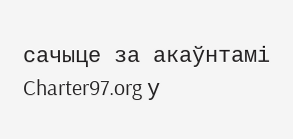сачыце за акаўнтамі Charter97.org у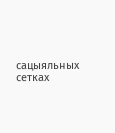сацыяльных сетках